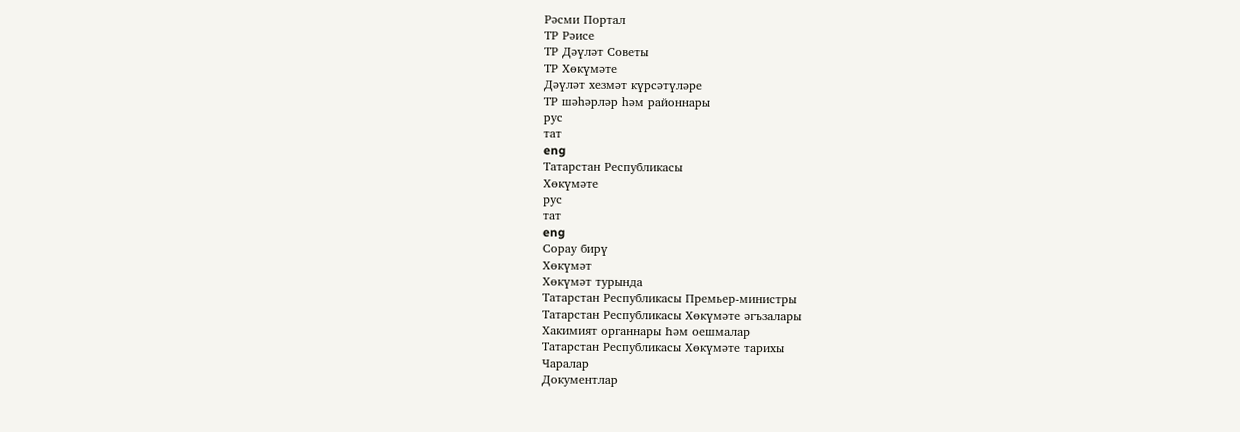Рәсми Портал
ТР Рәисе
ТР Дәүләт Советы
ТР Хөкүмәте
Дәүләт хезмәт күрсәтүләре
ТР шәһәрләр һәм районнары
рус
тат
eng
Татарстан Республикасы
Хөкүмәте
рус
тат
eng
Сорау бирү
Хөкүмәт
Хөкүмәт турында
Татарстан Республикасы Премьер-министры
Татарстан Республикасы Хөкүмәте әгъзалары
Хакимият органнары Һәм оешмалар
Татарстан Республикасы Хөкүмәте тарихы
Чаралар
Документлар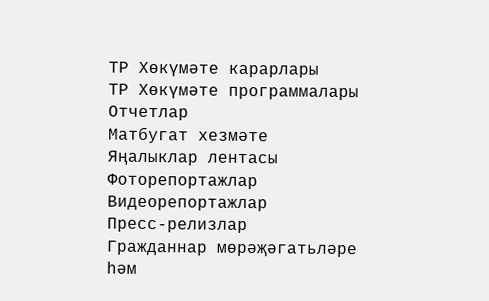ТР Хөкүмәте карарлары
ТР Хөкүмәте программалары
Отчетлар
Матбугат хезмәте
Яңалыклар лентасы
Фоторепортажлар
Видеорепортажлар
Пресс-релизлар
Гражданнар мөрәҗәгатьләре һәм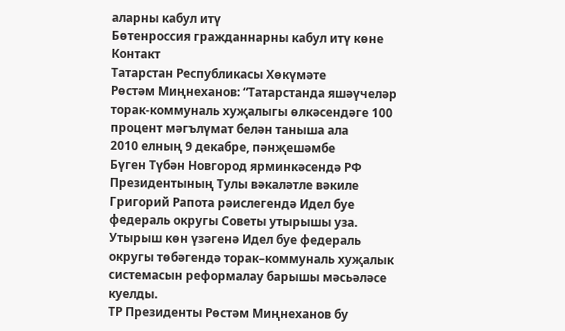аларны кабул итү
Бөтенроссия гражданнарны кабул итү көне
Контакт
Татарстан Республикасы Хөкүмәте
Рөстәм Миңнеханов: “Татарстанда яшәүчеләр торак-коммуналь хуҗалыгы өлкәсендәге 100 процент мәгълүмат белән таныша ала
2010 елның 9 декабре, пәнҗешәмбе
Бүген Түбән Новгород ярминкәсендә РФ Президентының Тулы вәкаләтле вәкиле Григорий Рапота рәислегендә Идел буе федераль округы Советы утырышы уза.
Утырыш көн үзәгенә Идел буе федераль округы төбәгендә торак–коммуналь хуҗалык системасын реформалау барышы мәсьәләсе куелды.
ТР Президенты Рөстәм Миңнеханов бу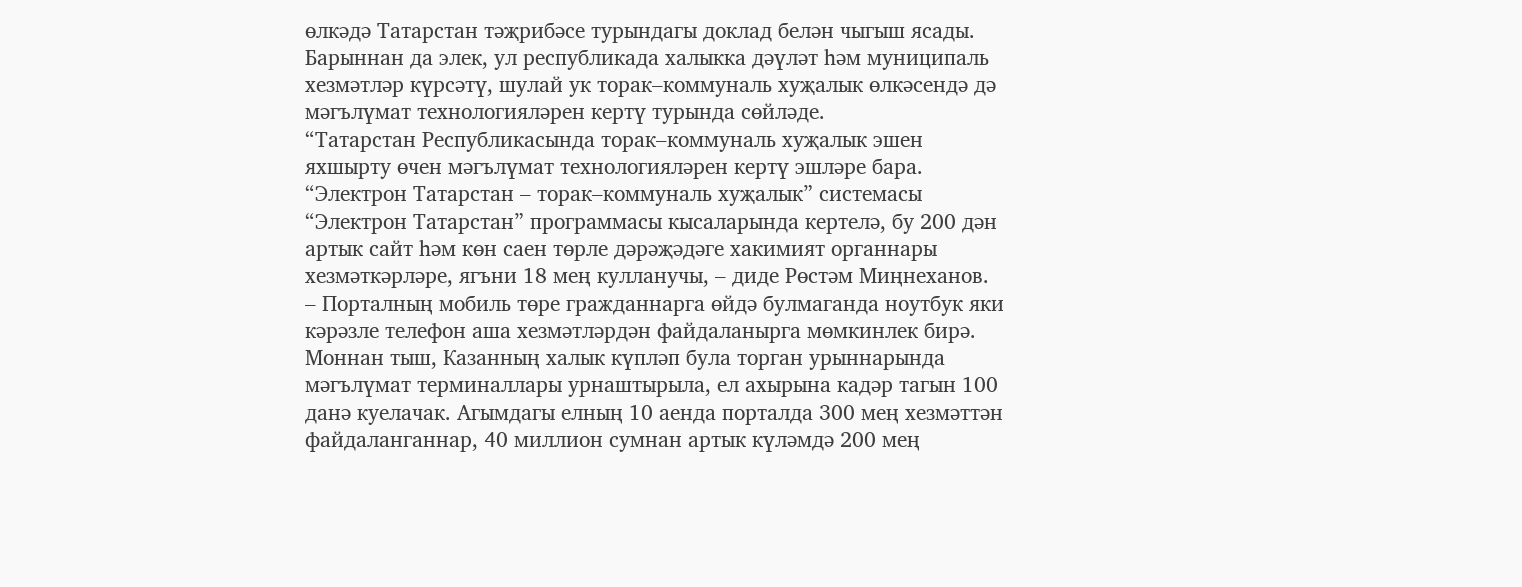өлкәдә Татарстан тәҗрибәсе турындагы доклад белән чыгыш ясады. Барыннан да элек, ул республикада халыкка дәүләт һәм муниципаль хезмәтләр күрсәтү, шулай ук торак–коммуналь хуҗалык өлкәсендә дә мәгълүмат технологияләрен кертү турында сөйләде.
“Татарстан Республикасында торак–коммуналь хуҗалык эшен яхшырту өчен мәгълүмат технологияләрен кертү эшләре бара. “Электрон Татарстан – торак–коммуналь хуҗалык” системасы “Электрон Татарстан” программасы кысаларында кертелә, бу 200 дән артык сайт һәм көн саен төрле дәрәҗәдәге хакимият органнары хезмәткәрләре, ягъни 18 мең кулланучы, – диде Рөстәм Миңнеханов. – Порталның мобиль төре гражданнарга өйдә булмаганда ноутбук яки кәрәзле телефон аша хезмәтләрдән файдаланырга мөмкинлек бирә. Моннан тыш, Казанның халык күпләп була торган урыннарында мәгълүмат терминаллары урнаштырыла, ел ахырына кадәр тагын 100 данә куелачак. Агымдагы елның 10 аенда порталда 300 мең хезмәттән файдаланганнар, 40 миллион сумнан артык күләмдә 200 мең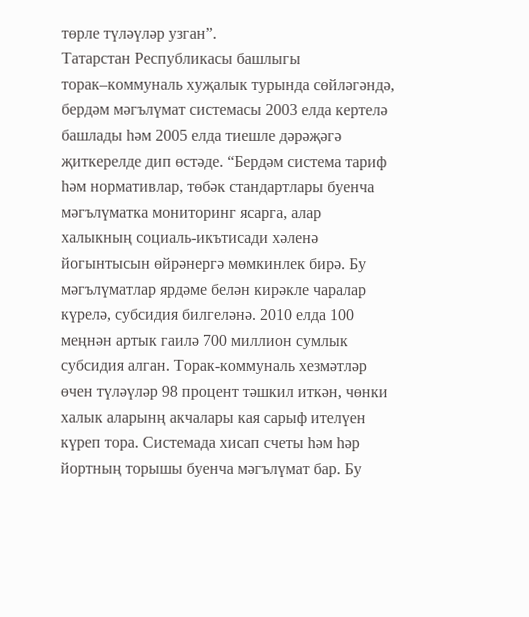төрле түләүләр узган”.
Татарстан Республикасы башлыгы торак–коммуналь хуҗалык турында сөйләгәндә, бердәм мәгълүмат системасы 2003 елда кертелә башлады һәм 2005 елда тиешле дәрәҗәгә җиткерелде дип өстәде. “Бердәм система тариф һәм нормативлар, төбәк стандартлары буенча мәгълүматка мониторинг ясарга, алар халыкның социаль-икътисади хәленә йогынтысын өйрәнергә мөмкинлек бирә. Бу мәгълүматлар ярдәме белән кирәкле чаралар күрелә, субсидия билгеләнә. 2010 елда 100 меңнән артык гаилә 700 миллион сумлык субсидия алган. Торак-коммуналь хезмәтләр өчен түләүләр 98 процент тәшкил иткән, чөнки халык аларынң акчалары кая сарыф ителүен күреп тора. Системада хисап счеты һәм һәр йортның торышы буенча мәгълүмат бар. Бу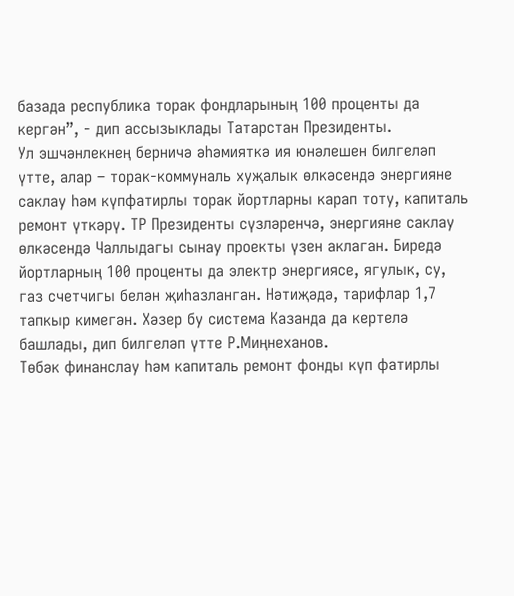базада республика торак фондларының 100 проценты да кергән”, - дип ассызыклады Татарстан Президенты.
Ул эшчәнлекнең берничә әһәмияткә ия юнәлешен билгеләп үтте, алар – торак-коммуналь хуҗалык өлкәсендә энергияне саклау һәм күпфатирлы торак йортларны карап тоту, капиталь ремонт үткәрү. ТР Президенты сүзләренчә, энергияне саклау өлкәсендә Чаллыдагы сынау проекты үзен аклаган. Биредә йортларның 100 проценты да электр энергиясе, ягулык, су, газ счетчигы белән җиһазланган. Нәтиҗәдә, тарифлар 1,7 тапкыр кимегән. Хәзер бу система Казанда да кертелә башлады, дип билгеләп үтте Р.Миңнеханов.
Төбәк финанслау һәм капиталь ремонт фонды күп фатирлы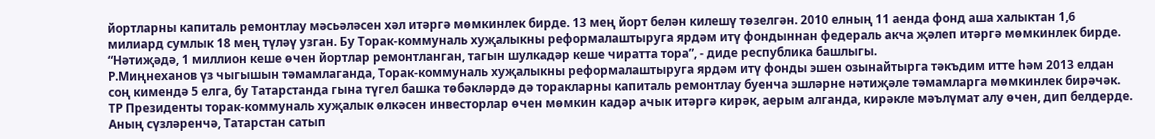йортларны капиталь ремонтлау мәсьәләсен хәл итәргә мөмкинлек бирде. 13 мең йорт белән килешү төзелгән. 2010 елның 11 аенда фонд аша халыктан 1,6 милиард сумлык 18 мең түләү узган. Бу Торак-коммуналь хуҗалыкны реформалаштыруга ярдәм итү фондыннан федераль акча җәлеп итәргә мөмкинлек бирде. “Нәтиҗәдә, 1 миллион кеше өчен йортлар ремонтланган, тагын шулкадәр кеше чиратта тора”, - диде республика башлыгы.
Р.Миңнеханов үз чыгышын тәмамлаганда, Торак-коммуналь хуҗалыкны реформалаштыруга ярдәм итү фонды эшен озынайтырга тәкъдим итте һәм 2013 елдан соң кимендә 5 елга, бу Татарстанда гына түгел башка төбәкләрдә дә торакларны капиталь ремонтлау буенча эшләрне нәтиҗәле тәмамларга мөмкинлек бирәчәк. ТР Президенты торак-коммуналь хуҗалык өлкәсен инвесторлар өчен мөмкин кадәр ачык итәргә кирәк, аерым алганда, кирәкле мәълүмат алу өчен, дип белдерде. Аның сүзләренчә, Татарстан сатып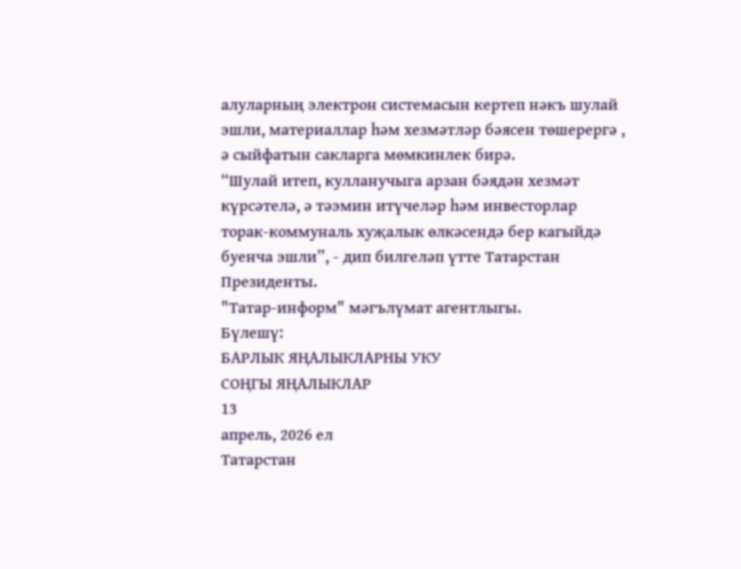алуларның электрон системасын кертеп нәкъ шулай эшли, материаллар һәм хезмәтләр бәясен төшерергә , ә сыйфатын сакларга мөмкинлек бирә.
“Шулай итеп, кулланучыга арзан бәядән хезмәт күрсәтелә, ә тәэмин итүчеләр һәм инвесторлар торак-коммуналь хуҗалык өлкәсендә бер кагыйдә буенча эшли”, - дип билгеләп үтте Татарстан Президенты.
"Татар-информ" мәгълүмат агентлыгы.
Бүлешү:
БАРЛЫК ЯҢАЛЫКЛАРНЫ УКУ
СОҢГЫ ЯҢАЛЫКЛАР
13
апрель, 2026 ел
Татарстан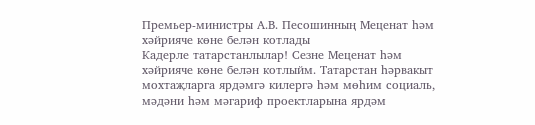Премьер-министры А.В. Песошинның Меценат һәм хәйрияче көне белән котлады
Кадерле татарстанлылар! Сезне Меценат һәм хәйрияче көне белән котлыйм. Татарстан һәрвакыт мохтаҗларга ярдәмгә килергә һәм мөһим социаль, мәдәни һәм мәгариф проектларына ярдәм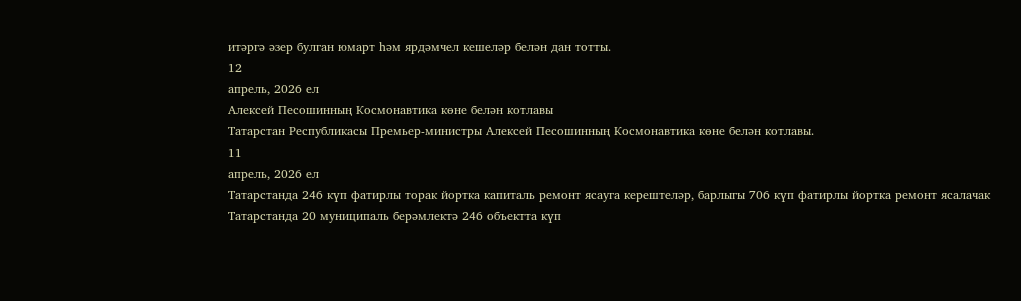итәргә әзер булган юмарт һәм ярдәмчел кешеләр белән дан тотты.
12
апрель, 2026 ел
Алексей Песошинның Космонавтика көне белән котлавы
Татарстан Республикасы Премьер-министры Алексей Песошинның Космонавтика көне белән котлавы.
11
апрель, 2026 ел
Татарстанда 246 күп фатирлы торак йортка капиталь ремонт ясауга керештеләр, барлыгы 706 күп фатирлы йортка ремонт ясалачак
Татарстанда 20 муниципаль берәмлектә 246 объектта күп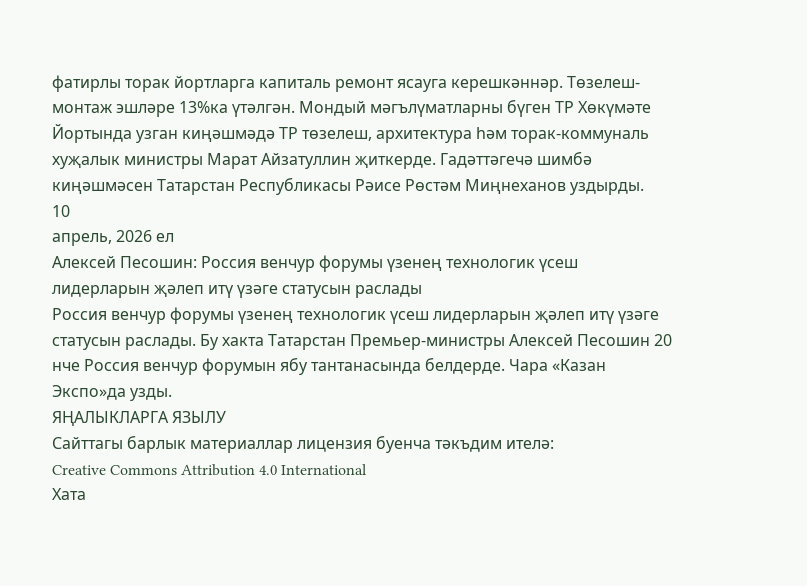фатирлы торак йортларга капиталь ремонт ясауга керешкәннәр. Төзелеш-монтаж эшләре 13%ка үтәлгән. Мондый мәгълүматларны бүген ТР Хөкүмәте Йортында узган киңәшмәдә ТР төзелеш, архитектура һәм торак-коммуналь хуҗалык министры Марат Айзатуллин җиткерде. Гадәттәгечә шимбә киңәшмәсен Татарстан Республикасы Рәисе Рөстәм Миңнеханов уздырды.
10
апрель, 2026 ел
Алексей Песошин: Россия венчур форумы үзенең технологик үсеш лидерларын җәлеп итү үзәге статусын раслады
Россия венчур форумы үзенең технологик үсеш лидерларын җәлеп итү үзәге статусын раслады. Бу хакта Татарстан Премьер-министры Алексей Песошин 20 нче Россия венчур форумын ябу тантанасында белдерде. Чара «Казан Экспо»да узды.
ЯҢАЛЫКЛАРГА ЯЗЫЛУ
Сайттагы барлык материаллар лицензия буенча тәкъдим ителә:
Creative Commons Attribution 4.0 International
Хата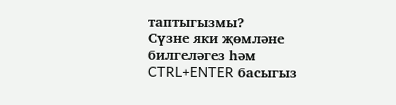таптыгызмы?
Сүзне яки җөмләне билгеләгез һәм CTRL+ENTER басыгыз